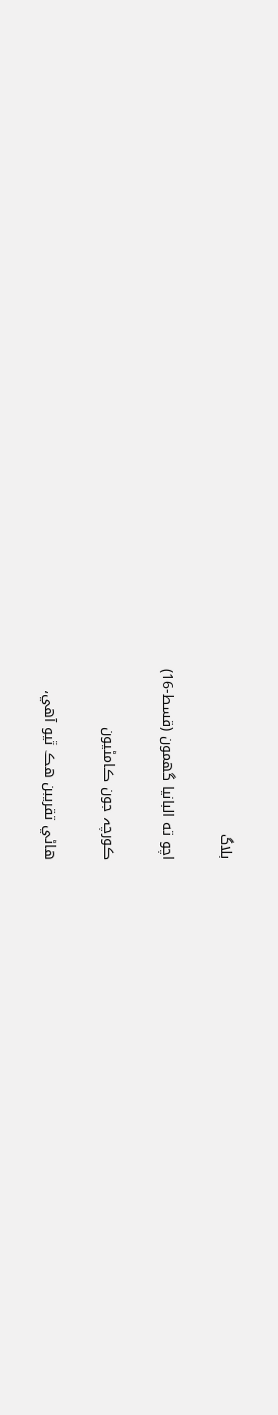بلاگ

اچو ته البانيا گهمون (قسط-16)

ڪورچہ جون ڪامڻيون

هاڻي تقريبن هڪ ٿيو آهي،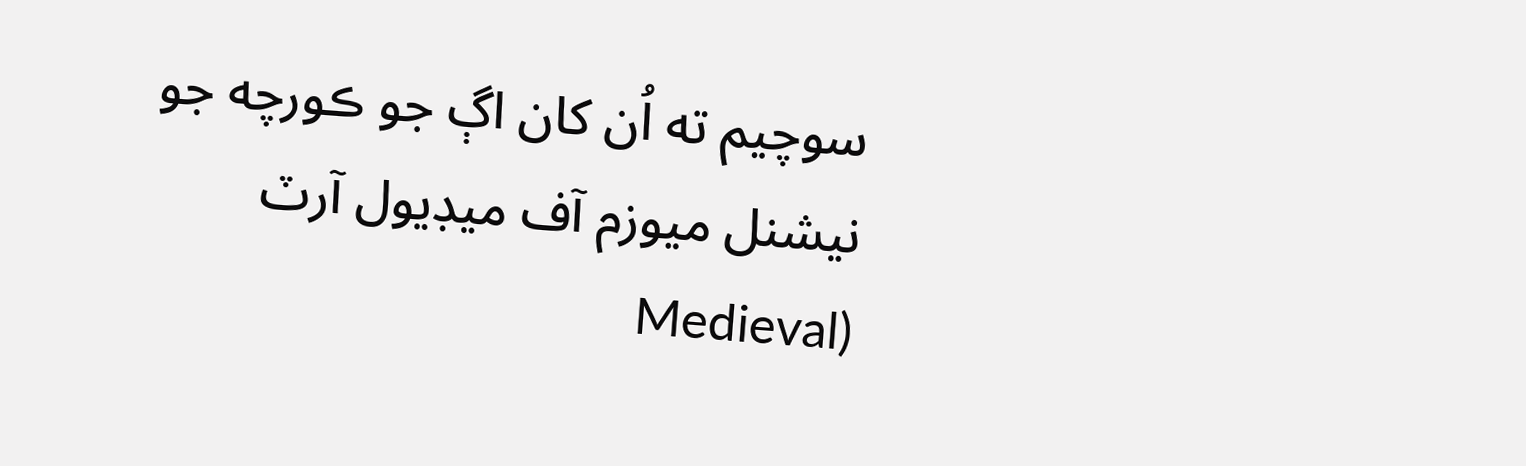سوچيم ته اُن کان اڳ جو ڪورچه جو نيشنل ميوزم آف ميڊيول آرٽ (Medieval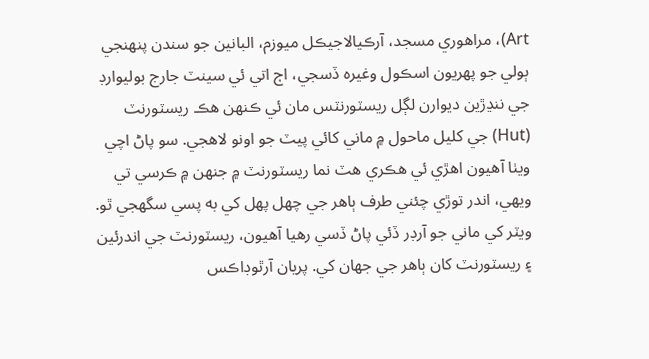Art)، مراهوري مسجد، آرڪيالاجيڪل ميوزم، البانين جو سندن پنھنجي ٻولي جو پھريون اسڪول وغيرہ ڏسجي، اڄ اتي ئي سينٽ جارج بوليوارڊ جي ننڍڙين ديوارن لڳل ريسٽورنٽس مان ئي ڪنهن هڪ ريسٽورنٽ (Hut) جي کليل ماحول ۾ ماني کائي پيٽ جو اونو لاهجي. سو پاڻ اچي ويٺا آهيون اهڙي ئي هڪري هٽ نما ريسٽورنٽ ۾ جنهن ۾ ڪرسي تي ويهي، اندر توڙي چئني طرف ٻاهر جي چهل پهل کي به پسي سگهجي ٿو. ويٽر کي ماني جو آرڊر ڏئي پاڻ ڏسي رهيا آهيون، ريسٽورنٽ جي اندرئين ۽ ريسٽورنٽ کان ٻاهر جي جهان کي. پريان آرٿوڊاڪس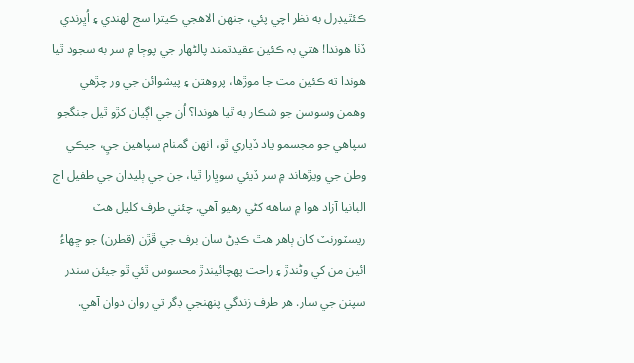ڪئٿيڊرل به نظر اچي پئي، جنهن الاهجي ڪيترا سج لهندي ۽ اُڀرندي ڏٺا هوندا! هتي بہ ڪئين عقيدتمند پالڻهار جي پوڄا ۾ سر به سجود ٿيا هوندا ته ڪئين مت جا موڙها، پروهتن ۽ پيشوائن جي ور چڙهي وهمن وسوسن جو شڪار به ٿيا هوندا؟ اُن جي اڳيان کڙو ٿيل جنگجو سپاهي جو مجسمو ياد ڏياري ٿو، انهن گمنام سپاهين جيِ، جيڪي وطن جي ويڙهاند ۾ سر ڏيئي سوڀارا ٿيا، جن جي ٻليدان جي طفيل اڄ البانيا آزاد هوا ۾ ساهه کڻي رهيو آهي. چئني طرف کليل هٽ ريسٽورنٽ کان ٻاهر هٿ ڪڍڻ سان برف جي ڦڙن (قطرن) جو ڇهاءُ ائين من کي وڻندڙ ۽ راحت پھچائيندڙ محسوس ٿئي ٿو جيئن سندر سپنن جي سار. هر طرف زندگي پنهنجي ڊگر تي روان دوان آهي.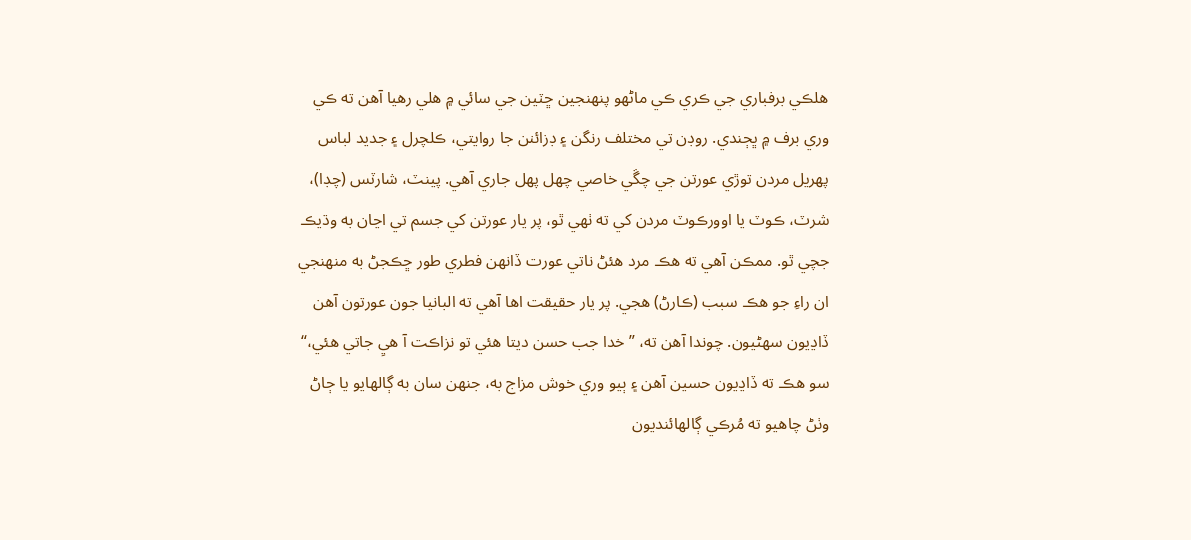هلڪي برفباري جي ڪري ڪي ماڻھو پنهنجين ڇٽين جي سائي ۾ هلي رهيا آهن ته ڪي وري برف ۾ ڀڄندي. روڊن تي مختلف رنگن ۽ ڊزائنن جا روايتي، ڪلچرل ۽ جديد لباس پھريل مردن توڙي عورتن جي چڱي خاصي چھل پھل جاري آھي. پينٽ، شارٽس (چڊا)، شرٽ، ڪوٽ يا اوورڪوٽ مردن کي ته ٺهي ٿو، پر يار عورتن کي جسم تي اڃان به وڌيڪ جچي ٿو. ممڪن آهي ته هڪ مرد هئڻ ناتي عورت ڏانهن فطري طور ڇڪجڻ به منهنجي ان راءِ جو هڪ سبب (ڪارڻ) هجي. پر يار حقيقت اها آهي ته البانيا جون عورتون آهن ڏاڍيون سهڻيون. چوندا آهن ته، ”خدا جب حسن ديتا هئي تو نزاڪت آ هيِ جاتي هئي،“ سو هڪ ته ڏاڍيون حسين آهن ۽ ٻيو وري خوش مزاج به، جنهن سان به ڳالهايو يا ڄاڻ وٺڻ چاهيو ته مُرڪي ڳالهائنديون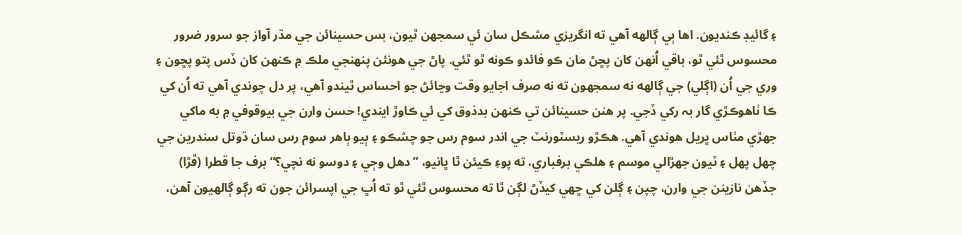۽ گائيڊ ڪنديون. اها ٻي ڳالهه آهي ته انگريزي مشڪل سان ئي سمجهن ٿيون، بس حسينائن جي مڌر آواز جو سرور ضرور محسوس ٿئي ٿو، باقي اُنھن کان پڇڻ مان ڪو فائدو ڪونه ٿو ٿئي. پاڻ جي هونئن پنهنجي ملڪ ۾ ڪنهن کان ڏس پتو پڇون ۽ وري جي اُن (اڳلي) جي ڳالهه نه سمجهون ته نه صرف اجايو وقت وڃائڻ جو احساس ٿيندو آهي، پر دل چوندي آهي ته اُن کي ڪا ٺاهوڪڙي گار بہ رکي ڏجي. پر هنن حسينائن تي ڪنهن بدذوق کي ئي ڪاوڙ ايندي! حسن وارن جي بيوقوفي ۾ به ماکي جهڙي مٺاس ڀريل ھوندي آهي. هڪڙو ريسٽورنٽ جي اندر سوم رس جو چشڪو ۽ ٻيو ٻاهر سوم رس سان ڌوتل سندرين جي چهل پهل ۽ ٽيون جهڙالي موسم ۽ هلڪي برفباري، ته پوءِ ڪيئن ٿا ڀانيو، ”دهل وڄي ۽ دوسو نه نچي؟“ برف جا قطرا (ڦڙا) جڏهن نازينن جي وارن، چپن ۽ ڳلن کي ڇهي کيڏڻ لڳن ٿا ته محسوس ٿئي ٿو ته اُڀ جي اپسرائن جون ته رڳو ڳالهيون آهن،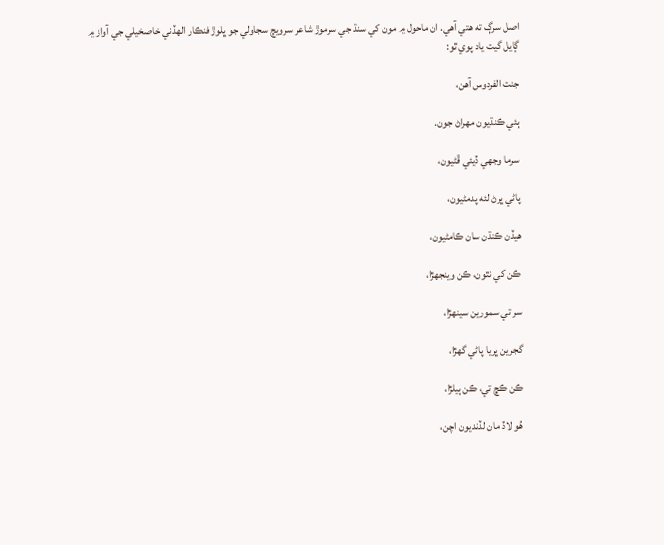اصل سرڳ ته هتي آهي. ان ماحول ۾ مون کي سنڌ جي سرموڙ شاعر سرويچ سجاولي جو ڀلوڙ فنڪار الهڏني خاصخيلي جي آواز ۾ ڳايل گيت ياد پوي ٿو:

جنت الفردوس آهن،

ٻئي ڪنڌيون مهراڻ جون.

سرما وجهي ڏيئي ڦڻيون،

پاڻي ڀرڻ لئه پدمڻيون،

هيڏن ڪنڌن سان ڪامڻيون،

ڪن کي نٿون، ڪن وينجهڙا،

سر تي سمورين سينهڙا،

گجرين ڀريا پاڻي گهڙا،

ڪن ڪڇ تي، ڪن ٻيلڙا،

هُو لاڏ مان لڏنديون اچن،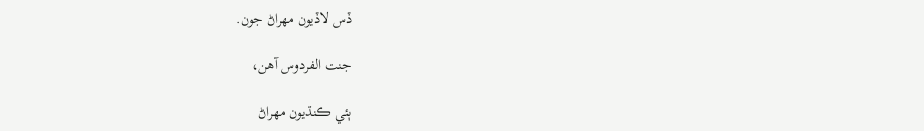ڏس لاڏيون مهراڻ جون.

جنت الفردوس آهن،

ٻئي ڪنڌيون مهراڻ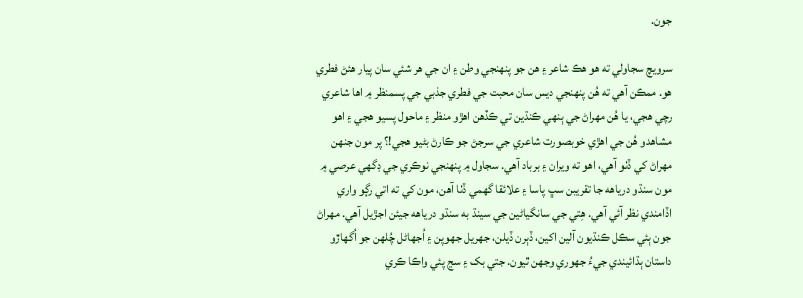جون.

سرويچ سجاولي ته هو هڪ شاعر ۽ هن جو پنهنجي وطن ۽ ان جي هر شئي سان پيار هئڻ فطري هو. ممڪن آهي ته هُن پنهنجي ديس سان محبت جي فطري جذبي جي پسمنظر ۾ اها شاعري رچي هجي، يا هُن مهراڻ جي ٻنهي ڪنڌين تي ڪڏھن اهڙو منظر ۽ ماحول پسيو هجي ۽ اهو مشاهدو هُن جي اهڙي خوبصورت شاعري جي سرجڻ جو ڪارڻ بڻيو هجي!؟ پر مون جنهن مهراڻ کي ڏٺو آهي، اهو ته ويران ۽ برباد آهي. سجاول ۾ پنهنجي نوڪري جي ڊگهي عرصي ۾ مون سنڌو درياهه جا تقريبن سڀ پاسا ۽ علائقا گهمي ڏٺا آهن، مون کي ته اتي رڳو واري اڏامندي نظر آئي آهي. هِتي جي سانگياڻين جي سينڌ به سنڌو درياهه جيئن اجڙيل آهي. مھراڻ جون ٻئي سڪل ڪنڌيون آلين اکين، ڏٻرن ڏيلن، جهريل جهوپن ۽ اُجهاڻل چُلھن جو اُگھاڙو داستان ٻڌائيندي جيءُ جھوري وجھن ٿيون. جتي بک ۽ سڃ پئي واڪا ڪري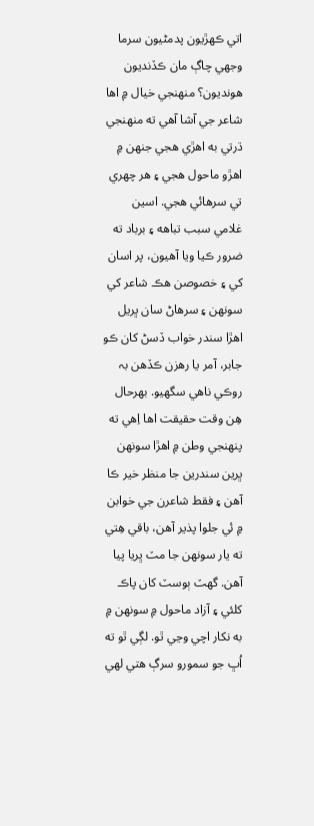اتي ڪهڙيون پدمڻيون سرما وجهي چاڳ مان ڪڏنديون هونديون؟ منهنجي خيال ۾ اها شاعر جي آشا آهي ته منهنجي ڌرتي به اهڙي هجي جنهن ۾ اهڙو ماحول هجي ۽ هر چهري تي سرهائي هجي. اسين غلامي سبب تباهه ۽ برباد ته ضرور ڪيا ويا آهيون، پر اسان کي ۽ خصوصن هڪ شاعر کي سونهن ۽ سرهاڻ سان ڀريل اهڙا سندر خواب ڏسڻ کان ڪو جابر، آمر يا رهزن ڪڏھن بہ روڪي ناھي سگهيو. بھرحال ھِن وقت حقيقت اھا اِهي ته پنهنجي وطن ۾ اھڙا سونهن ڀرين سندرين جا منظر خير ڪا آھن ۽ فقط شاعرن جي خوابن ۾ ئي جلوا پذير آهن، باقي هِتي ته يار سونهن جا مٽ ڀريا پيا آهن. گهٽ ٻوسٽ کان پاڪ کلئي ۽ آزاد ماحول ۾ سونهن ۾ به نکار اچي وڃي ٿو. لڳي ٿو ته اُڀ جو سمورو سرڳ هتي لهي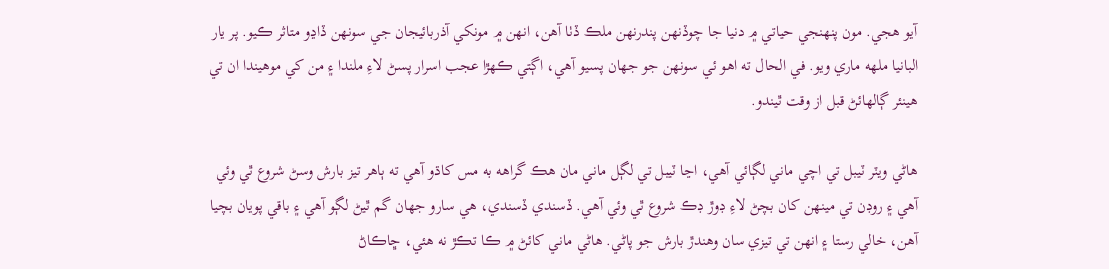آيو هجي. مون پنهنجي حياتي ۾ دنيا جا چوڏنهن پندرنهن ملڪ ڏٺا آهن، انهن ۾ مونکي آذربائيجان جي سونهن ڏاڍو متاثر ڪيو. پر يار البانيا ملهه ماري ويو. في الحال ته اهو ئي سونهن جو جهان پسيو آهي، اڳتي ڪهڙا عجب اسرار پسڻ لاءِ ملندا ۽ من کي موهيندا ان تي هينئر ڳالهائڻ قبل از وقت ٿيندو.

هاڻي ويٽر ٽيبل تي اچي ماني لڳائي آهي، اڃا ٽيبل تي لڳل ماني مان هڪ گراهه به مس کاڌو آهي ته ٻاهر تيز بارش وسڻ شروع ٿي وئي آهي ۽ روڊن تي مينھن کان بچڻ لاءِ ڊوڙ ڊڪ شروع ٿي وئي آھي. ڏسندي ڏسندي، هي سارو جهان گم ٿيڻ لڳو آهي ۽ باقي پويان بچيا آهن، خالي رستا ۽ انهن تي تيزي سان وهندڙ بارش جو پاڻي. هاڻي ماني کائڻ ۾ ڪا تڪڙ نه هئي، ڇاڪاڻ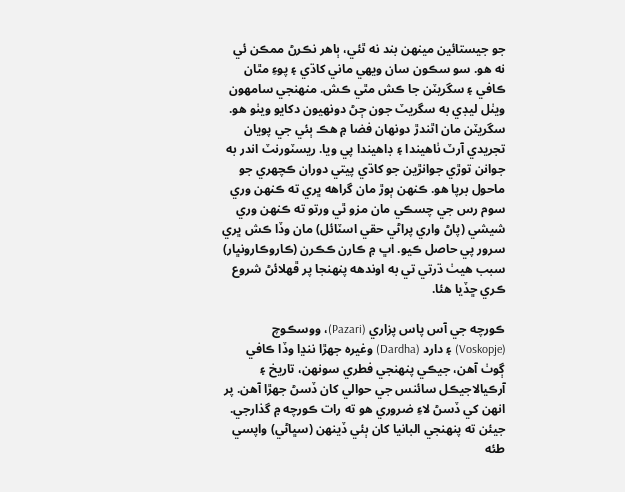جو جيستائين مينهن بند نه ٿئي، ٻاهر نڪرڻ ممڪن ئي نه هو. سو سڪون سان ويهي ماني کاڌي ۽ پوءِ مٿان ڪافي ۽ سگريٽن جا ڪش مٿي ڪش. منهنجي سامهون ويٺل ليڊي به سگريٽ جون ڄڻ دونهيون دکايو ويٺو هو. سگريٽن مان اٿندڙ دونهان فضا ۾ هڪ ٻئي جي پويان تجريدي آرٽ ٺاهيندا ۽ ڊاهيندا پي ويا. ريسٽورنٽ اندر به جوانن توڙي جوانڙين جو کاڌي پيتي دوران ڪچهري جو ماحول برپا هو. ڪنهن ٻوڙ مان گراهه ڀري ته ڪنهن وري سوم رس جي چسڪي مان مزو ٿي ورتو ته ڪنهن وري شيشي (پاڻ واري پراڻي حقي اسٽائل) مان وڏا ڪش ڀري سرور پي حاصل ڪيو. اڀ ۾ ڪارن ڪڪرن (ڪاروڪارونڀار) سبب هيٺ ڌرتي تي به اوندهه پنهنجا پر ڦهلائڻ شروع ڪري ڇڏيا هئا.

ڪورچه جي آس پاس پزاري (Pazari)، ووسڪوچ (Voskopje) ۽ دارد (Dardha) وغيره جهڙا ننڍا وڏا ڪافي ڳوٺ آهن، جيڪي پنهنجي فطري سونهن، تاريخ ۽ آرڪيالاجيڪل سائنس جي حوالي کان ڏسڻ جهڙا آهن. پر انهن کي ڏسڻ لاءِ ضروري هو ته رات ڪورچه ۾ گذارجي. جيئن ته پنهنجي البانيا کان ٻئي ڏينهن (سڀاڻي) واپسي طئه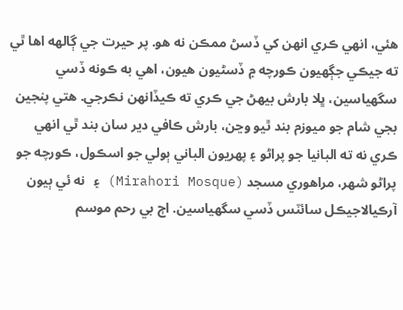هئي، انهي ڪري انهن کي ڏسڻ ممڪن نه هو. پر حيرت جي ڳالهه اها ٿي ته جيڪي جڳهيون ڪورچه ۾ ڏسڻيون هيون، اهي به ڪونه ڏسي سگهياسين، ڀلا بارش بيهڻ جي ڪري ته ڪيڏانهن نڪرجي. هتي پنجين بجي شام جو ميوزم بند ٿيو وڃن، بارش ڪافي دير سان بند ٿي انهي ڪري نه ته البانيا جو پراڻو ۽ پهريون الباني ٻولي جو اسڪول، ڪورچه جو پراڻو شهر، مراهوري مسجد (Mirahori Mosque) ۽ نه ئي ٻيون آرڪيالاجيڪل سائٽس ڏسي سگهياسين. اڄ بي رحم موسم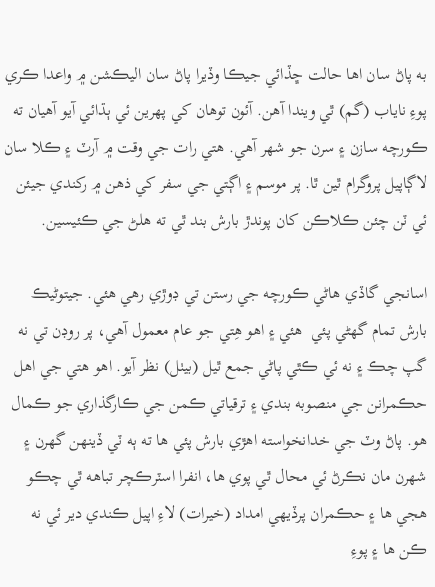به پاڻ سان اها حالت ڇڏائي جيڪا وڏيرا پاڻ سان اليڪشن ۾ واعدا ڪري پوءِ ناياب (گم) ٿي ويندا آهن. آئون توهان کي پهرين ئي ٻڌائي آيو آهيان ته ڪورچه سازن ۽ سرن جو شهر آهي. هتي رات جي وقت ۾ آرٽ ۽ ڪلا سان لاڳاپيل پروگرام ٿين ٿا. پر موسم ۽ اڳتي جي سفر کي ذهن ۾ رکندي جيئن ئي ٽن چئن ڪلاڪن کان پوندڙ بارش بند ٿي ته هلڻ جي ڪئيسين.

اسانجي گاڏي هاڻي ڪورچه جي رستن تي ڊوڙي رهي هئي. جيتوڻيڪ بارش تمام گهڻي پئي  هئي ۽ اھو ھِتي جو عام معمول آھي، پر روڊن تي نه گپ چڪ ۽ نه ئي ڪٿي پاڻي جمع ٿيل (بيٺل) نظر آيو. اهو هتي جي اهل حڪمرانن جي منصوبه بندي ۽ ترقياتي ڪمن جي ڪارگذاري جو ڪمال هو. پاڻ وٽ جي خدانخواسته اهڙي بارش پئي ها ته ٻه ٽي ڏينهن گهرن ۽ شھرن مان نڪرڻ ئي محال ٿي پوي ها، انفرا اسٽرڪچر تباهه ٿي چڪو هجي ها ۽ حڪمران پرڏيهي امداد (خيرات) لاءِ اپيل ڪندي دير ئي نه ڪن ها ۽ پوءِ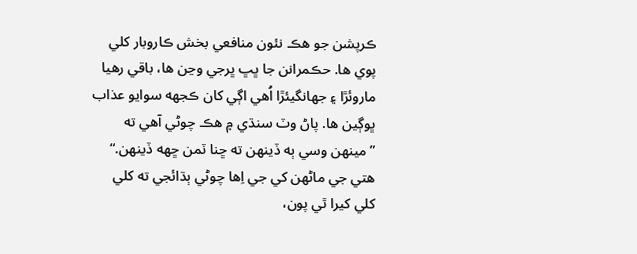ڪرپشن جو هڪ نئون منافعي بخش ڪاروبار کلي پوي ها. حڪمرانن جا ڀڀ ڀرجي وڃن ها، باقي رهيا ماروئڙا ۽ جهانگيئڙا اُهي اڳي کان ڪجهه سوايو عذاب ڀوڳين ها. پاڻ وٽ سنڌي ۾ هڪ چوڻي آهي ته ”مينهن وسي ٻه ڏينهن ته ڇنا ٽمن ڇهه ڏينهن.“ هتي جي ماڻهن کي جي اِها چوڻي ٻڌائجي ته کلي کلي کيرا ٿي پون،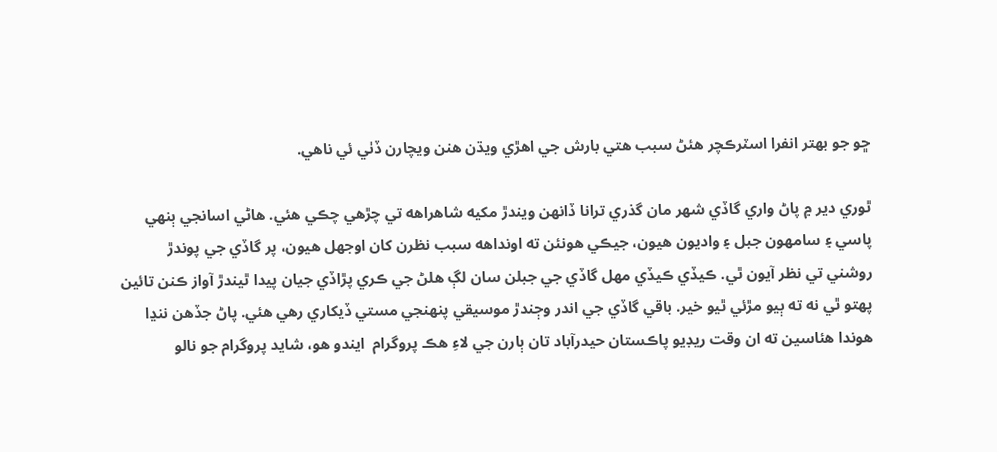ڇو جو بهتر انفرا اسٽرڪچر هئڻ سبب هتي بارش جي اهڙي ويڌن هنن ويچارن ڏٺي ئي ناهي.

ٿوري دير ۾ پاڻ واري گاڏي شهر مان گذري ترانا ڏانهن ويندڙ مکيه شاهراهه تي چڙهي چڪي ھئي. هاڻي اسانجي ٻنهي پاسي ۽ سامهون جبل ۽ واديون هيون، جيڪي هونئن ته اونداهه سبب نظرن کان اوجهل هيون، پر گاڏي جي پوندڙ روشني تي نظر آيون ٿي. ڪيڏي ڪيڏي مهل گاڏي جي جبلن سان لڳ هلڻ جي ڪري پڙاڏي جيان پيدا ٿيندڙ آواز ڪنن تائين پهتو ٿي نه ته ٻيو مڙئي ٿيو خير. باقي گاڏي جي اندر وڄندڙ موسيقي پنهنجي مستي ڏيکاري رهي هئي. پاڻ جڏهن ننڍا هوندا هئاسين ته ان وقت ريڊيو پاڪستان حيدرآباد تان ٻارن جي لاءِ هڪ پروگرام  ايندو هو، شايد پروگرام جو نالو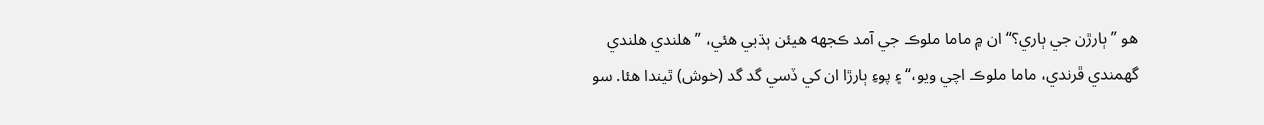هو ”ٻارڙن جي ٻاري؟“ ان ۾ ماما ملوڪ جي آمد ڪجهه هيئن ٻڌبي هئي، ”هلندي هلندي گهمندي ڦرندي، ماما ملوڪ اچي ويو،“ ۽ پوءِ ٻارڙا ان کي ڏسي گد گد (خوش) ٿيندا هئا. سو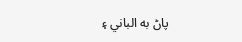پاڻ به الباني ۽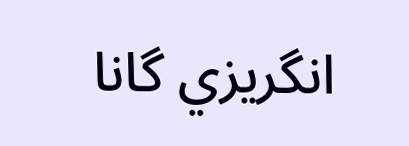انگريزي گانا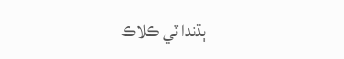ٻڌندا ٽي ڪلاڪ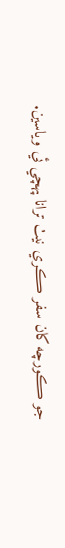جو ڪورچه کان سفر ڪري نيٺ ترانا پهچي ئي وياسين.